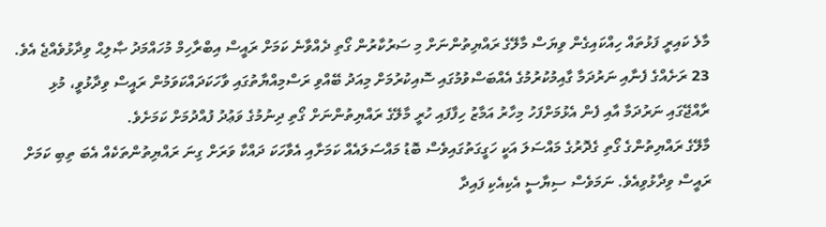މާލެ ކައިރީ ފަޅުތައް ހިއްކައިގެން ވިޔަސް މާލޭގެ ރައްޔިތުންނަށް މި ސަރުކާރުން ގޯތި ދެއްވާނެ ކަމަށް ރައީސް އިބްރާހިމް މުހައްމަދު ޞާލިޙް ވިދާޅުވެއްޖެ އެވެ.
23 ރަށެއްގެ ފެނާއި ނަރުދަމާ ގާއިމުކުރުމުގެ އެއްބަސްވުމުގައި ސޮއިކުރުމަށް މިއަދު ބޭއްވި ރަސްމިއްޔާތުގައި ވާހަކަދައްކަވަމުން ރައީސް ވިދާޅުވީ، މުޅި ރާއްޖޭގައި ނަރުދަމާ އާއި ފެން އެޅުމަށްފަހު މިހާރު އަމާޒު ހިފާފައި ހުރީ މާލޭގެ ރައްޔިތުންނަށް ގޯތި ދިނުމުގެ ވަޢުދު ފުއްދުމަށް ކަމަށެވެ.
މާލޭގެ ރައްޔިތުންގެ ގޯތި ގެދޮރުގެ މައްސަލަ އަކީ ހަގީގަތުގައިވެސް ބޮޑު މައްސަލައެއް ކަމަށާއި އެވާހަކަ ދައްކާ ވަރަށް ގިނަ ރައްޔިތުންތަކެއް އެބަ ތިބި ކަމަށް ރައީސް ވިދާޅުވިއެވެ. ނަމަވެސް ސިޔާސީ އެކިއެކި ފައިދާ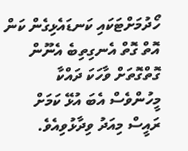ހޯދުމަށްޓަކައި ކަނޑައެޅިގެން ކަން އޮތް ގޮތް އެނގިތިބެ އެނޫން ގޮތްގޮތަށް ވާހަކަ ދައްކާ މީހުންވެސް އެބަ އުޅޭ ކަމަށް ރައީސް މިއަދު ވިދާޅުވިއެވެ.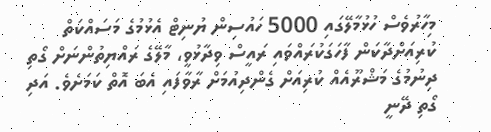މިހާރުވެސް ހުޅުމާލޭގައި 5000 ހައުސިން ޔުނިޓް އެޅުމުގެ މަސައްކަތް ކުރިއަށްދާކަން ފާހަގަކުރައްވައި ރައީސް ވިދާޅުވީ، މާލޭގެ ރައްޔިތުންނަށް ގޯތި ދިނުމުގެ މަޝްރޫއެއް ކުރިއަށް ގެންދިއުމަށް ރާވާފައި އެބަ އޮތް ކަމަށެވެ. އަދި ގޯތި ދޭނީ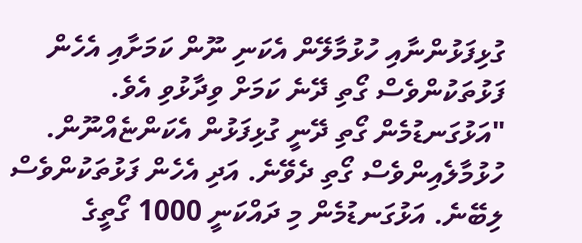ގުޅިފަޅުންނާއި ހުޅުމާލޭން އެކަނި ނޫން ކަމަށާއި އެހެން ފަޅުތަކުންވެސް ގޯތި ދޭނެ ކަމަށް ވިދާޅުވި އެވެ.
"އަޅުގަނޑުމެން ގޯތި ދޭނީ ގުޅިފަޅުން އެކަންޏެއްނޫން. ހުޅުމާލެއިންވެސް ގޯތި ދެވޭނެ. އަދި އެހެން ފަޅުތަކުންވެސް ލިބޭނެ. އަޅުގަނޑުމެން މި ދައްކަނީ 1000 ގޯތީގެ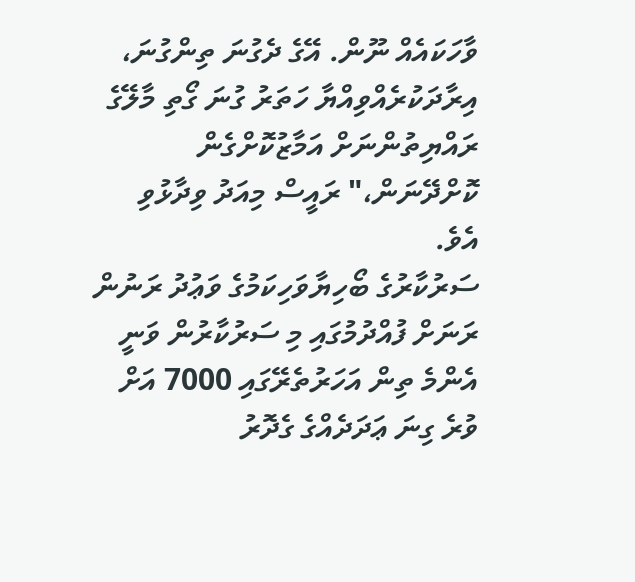ވާހަކައެއް ނޫން. އޭގެ ދެގުނަ ތިންގުނަ، އިރާދަކުރެއްވިއްޔާ ހަތަރު ގުނަ ގޯތި މާލޭގެ ރައްޔިތުންނަށް އަމާޒުކޮށްގެން ކޮށްދޭނަން،" ރައީސް މިއަދު ވިދާޅުވި އެވެ.
ސަރުކާރުގެ ބޯހިޔާވަހިކަމުގެ ވަޢުދު ރަނުން ރަނަށް ފުއްދުމުގައި މި ސަރުކާރުން ވަނީ އެންމެ ތިން އަހަރުތެރޭގައި 7000 އަށް ވުރެ ގިނަ ޢަދަދެއްގެ ގެދޮރު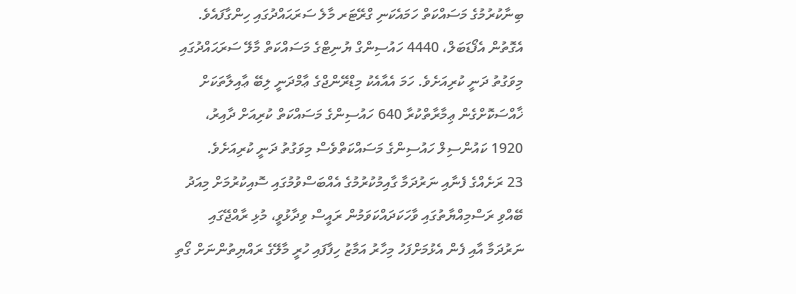ބިނާކުރުމުގެ މަސައްކަތް ހަމައެކަނި ގްރޭޓަރ މާލެ ސަރަޙައްދުގައި ހިންގާފައެވެ. އެގޮތުން އެފޯޑަބަލް، 4440 ހައުސިންގް ޔުނިޓްގެ މަސައްކަތް މާލޭ ސަރަޙައްދުގައި މިވަގުތު ދަނީ ކުރިއަށެވެ. ހަމަ އެއާއެކު މިޑްރޭންޖްގެ ޢާމްދަނީ ލިބޭ ޢާއިލާތަކަށް ޚާއްސަކޮށްގެން ޢިމާރާތްކުރާ 640 ހައުސިންގެ މަސައްކަތް ކުރިއަށް ދާއިރު، 1920 ކައުންސިލް ހައުސިންގެ މަސައްކަތްވެސް މިވަގުތު ދަނީ ކުރިއަށެވެ.
23 ރަށެއްގެ ފެނާއި ނަރުދަމާ ގާއިމުކުރުމުގެ އެއްބަސްވުމުގައި ސޮއިކުރުމަށް މިއަދު ބޭއްވި ރަސްމިއްޔާތުގައި ވާހަކަދައްކަވަމުން ރައީސް ވިދާޅުވީ، މުޅި ރާއްޖޭގައި ނަރުދަމާ އާއި ފެން އެޅުމަށްފަހު މިހާރު އަމާޒު ހިފާފައި ހުރީ މާލޭގެ ރައްޔިތުންނަށް ގޯތި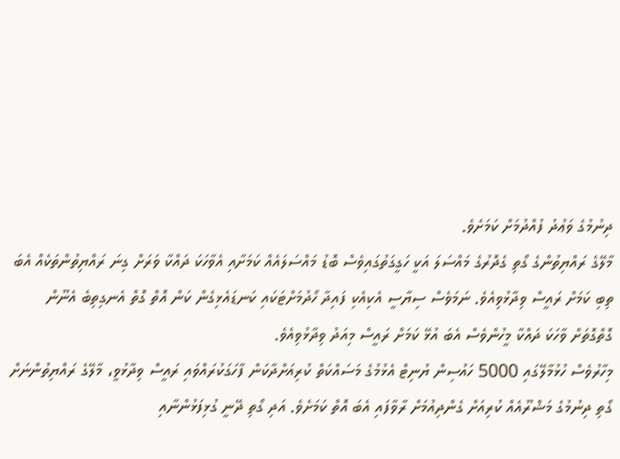ދިނުމުގެ ވަޢުދު ފުއްދުމަށް ކަމަށެވެ.
މާލޭގެ ރައްޔިތުންގެ ގޯތި ގެދޮރުގެ މައްސަލަ އަކީ ހަގީގަތުގައިވެސް ބޮޑު މައްސަލައެއް ކަމަށާއި އެވާހަކަ ދައްކާ ވަރަށް ގިނަ ރައްޔިތުންތަކެއް އެބަ ތިބި ކަމަށް ރައީސް ވިދާޅުވިއެވެ. ނަމަވެސް ސިޔާސީ އެކިއެކި ފައިދާ ހޯދުމަށްޓަކައި ކަނޑައެޅިގެން ކަން އޮތް ގޮތް އެނގިތިބެ އެނޫން ގޮތްގޮތަށް ވާހަކަ ދައްކާ މީހުންވެސް އެބަ އުޅޭ ކަމަށް ރައީސް މިއަދު ވިދާޅުވިއެވެ.
މިހާރުވެސް ހުޅުމާލޭގައި 5000 ހައުސިން ޔުނިޓް އެޅުމުގެ މަސައްކަތް ކުރިއަށްދާކަން ފާހަގަކުރައްވައި ރައީސް ވިދާޅުވީ، މާލޭގެ ރައްޔިތުންނަށް ގޯތި ދިނުމުގެ މަޝްރޫއެއް ކުރިއަށް ގެންދިއުމަށް ރާވާފައި އެބަ އޮތް ކަމަށެވެ. އަދި ގޯތި ދޭނީ ގުޅިފަޅުންނާއި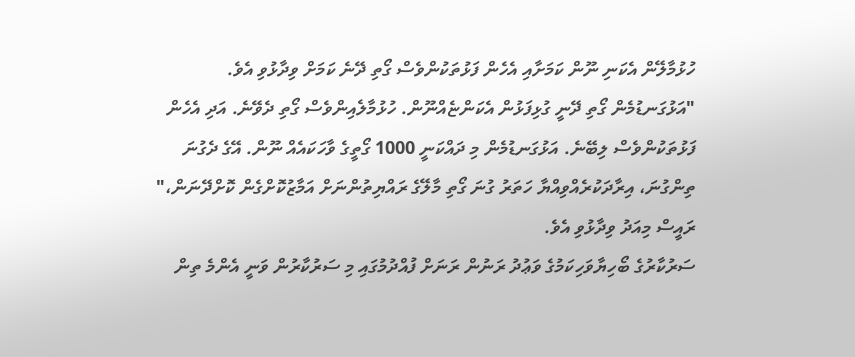ހުޅުމާލޭން އެކަނި ނޫން ކަމަށާއި އެހެން ފަޅުތަކުންވެސް ގޯތި ދޭނެ ކަމަށް ވިދާޅުވި އެވެ.
"އަޅުގަނޑުމެން ގޯތި ދޭނީ ގުޅިފަޅުން އެކަންޏެއްނޫން. ހުޅުމާލެއިންވެސް ގޯތި ދެވޭނެ. އަދި އެހެން ފަޅުތަކުންވެސް ލިބޭނެ. އަޅުގަނޑުމެން މި ދައްކަނީ 1000 ގޯތީގެ ވާހަކައެއް ނޫން. އޭގެ ދެގުނަ ތިންގުނަ، އިރާދަކުރެއްވިއްޔާ ހަތަރު ގުނަ ގޯތި މާލޭގެ ރައްޔިތުންނަށް އަމާޒުކޮށްގެން ކޮށްދޭނަން،" ރައީސް މިއަދު ވިދާޅުވި އެވެ.
ސަރުކާރުގެ ބޯހިޔާވަހިކަމުގެ ވަޢުދު ރަނުން ރަނަށް ފުއްދުމުގައި މި ސަރުކާރުން ވަނީ އެންމެ ތިން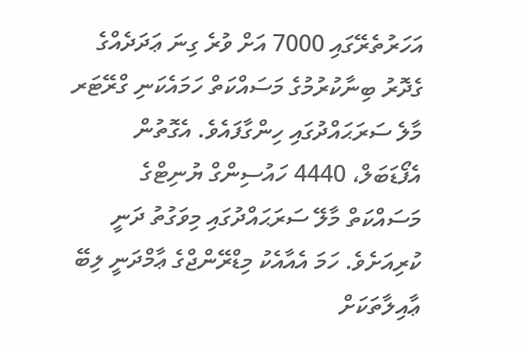އަހަރުތެރޭގައި 7000 އަށް ވުރެ ގިނަ ޢަދަދެއްގެ ގެދޮރު ބިނާކުރުމުގެ މަސައްކަތް ހަމައެކަނި ގްރޭޓަރ މާލެ ސަރަޙައްދުގައި ހިންގާފައެވެ. އެގޮތުން އެފޯޑަބަލް، 4440 ހައުސިންގް ޔުނިޓްގެ މަސައްކަތް މާލޭ ސަރަޙައްދުގައި މިވަގުތު ދަނީ ކުރިއަށެވެ. ހަމަ އެއާއެކު މިޑްރޭންޖްގެ ޢާމްދަނީ ލިބޭ ޢާއިލާތަކަށް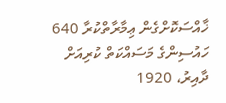ޚާއްސަކޮށްގެން ޢިމާރާތްކުރާ 640 ހައުސިންގެ މަސައްކަތް ކުރިއަށް ދާއިރު، 1920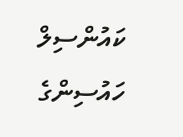ކައުންސިލް ހައުސިންގެ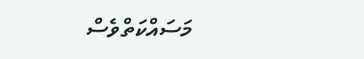މަސައްކަތްވެސް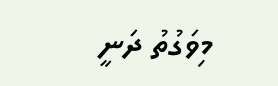މިވަގުތު ދަނީ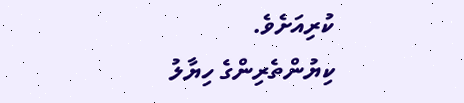ކުރިއަށެވެ.
ކިޔުންތެރިންގެ ހިޔާލު